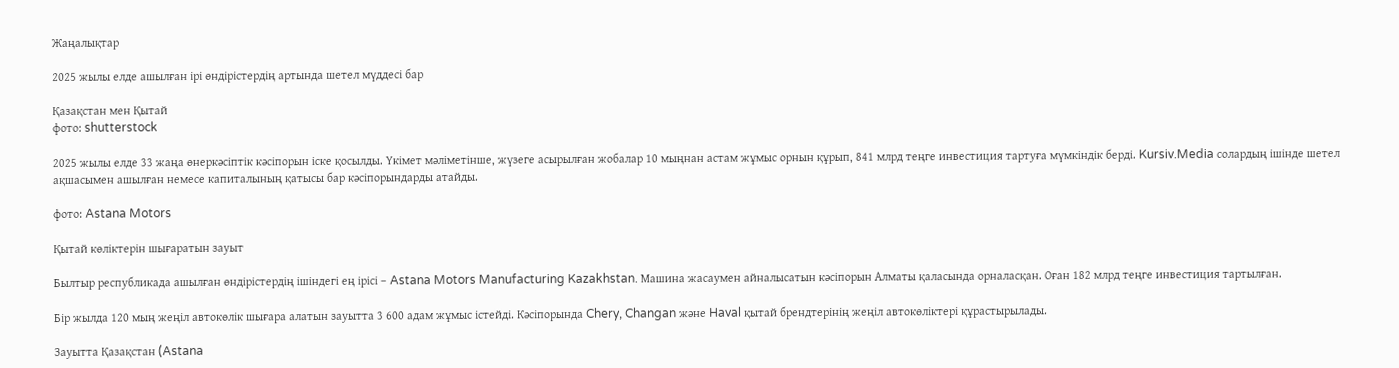Жаңалықтар

2025 жылы елде ашылған ірі өндірістердің артында шетел мүддесі бар

Қазақстан мен Қытай
фото: shutterstock

2025 жылы елде 33 жаңа өнеркәсіптік кәсіпорын іске қосылды. Үкімет мәліметінше, жүзеге асырылған жобалар 10 мыңнан астам жұмыс орнын құрып, 841 млрд теңге инвестиция тартуға мүмкіндік берді. Kursiv.Media солардың ішінде шетел ақшасымен ашылған немесе капиталының қатысы бар кәсіпорындарды атайды.

фото: Astana Motors

Қытай көліктерін шығаратын зауыт

Былтыр республикада ашылған өндірістердің ішіндегі ең ірісі – Astana Motors Manufacturing Kazakhstan. Машина жасаумен айналысатын кәсіпорын Алматы қаласында орналасқан. Оған 182 млрд теңге инвестиция тартылған.

Бір жылда 120 мың жеңіл автокөлік шығара алатын зауытта 3 600 адам жұмыс істейді. Кәсіпорында Chery, Changan және Haval қытай брендтерінің жеңіл автокөліктері құрастырылады.

Зауытта Қазақстан (Astana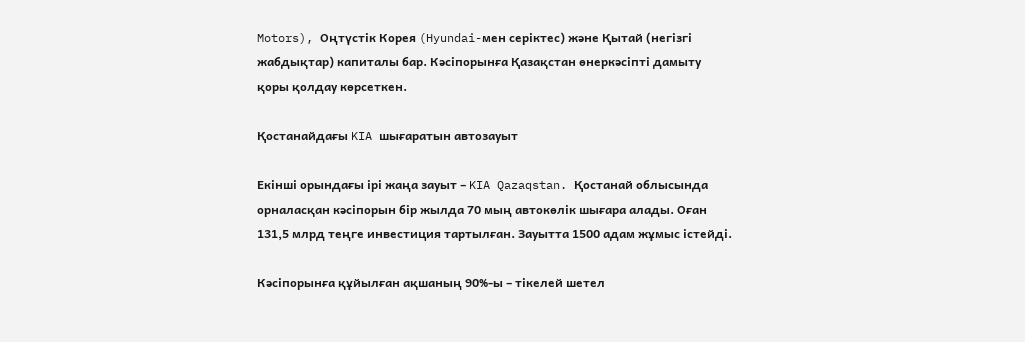Motors), Оңтүстік Корея (Hyundai-мен серіктес) және Қытай (негізгі жабдықтар) капиталы бар. Кәсіпорынға Қазақстан өнеркәсіпті дамыту қоры қолдау көрсеткен.

Қостанайдағы KIA шығаратын автозауыт

Екінші орындағы ірі жаңа зауыт – KIA Qazaqstan. Қостанай облысында орналасқан кәсіпорын бір жылда 70 мың автокөлік шығара алады. Оған 131,5 млрд теңге инвестиция тартылған. Зауытта 1500 адам жұмыс істейді.

Кәсіпорынға құйылған ақшаның 90%-ы – тікелей шетел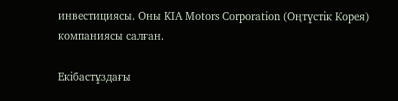инвестициясы. Оны KIA Motors Corporation (Оңтүстік Корея) компаниясы салған.

Екібастұздағы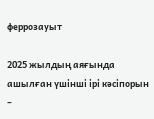феррозауыт

2025 жылдың аяғында ашылған үшінші ірі кәсіпорын –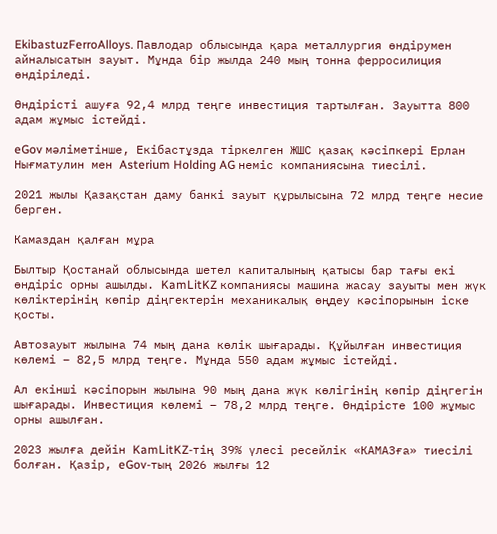EkibastuzFerroAlloys. Павлодар облысында қара металлургия өндірумен айналысатын зауыт. Мұнда бір жылда 240 мың тонна ферросилиция өндіріледі.

Өндірісті ашуға 92,4 млрд теңге инвестиция тартылған. Зауытта 800 адам жұмыс істейді.

eGov мәліметінше, Екібастұзда тіркелген ЖШС қазақ кәсіпкері Ерлан Нығматулин мен Asterium Holding AG неміс компаниясына тиесілі.

2021 жылы Қазақстан даму банкі зауыт құрылысына 72 млрд теңге несие берген.

Камаздан қалған мұра

Былтыр Қостанай облысында шетел капиталының қатысы бар тағы екі өндіріс орны ашылды. KamLitKZ компаниясы машина жасау зауыты мен жүк көліктерінің көпір діңгектерін механикалық өңдеу кәсіпорынын іске қосты.

Автозауыт жылына 74 мың дана көлік шығарады. Құйылған инвестиция көлемі – 82,5 млрд теңге. Мұнда 550 адам жұмыс істейді.

Ал екінші кәсіпорын жылына 90 мың дана жүк көлігінің көпір діңгегін шығарады. Инвестиция көлемі – 78,2 млрд теңге. Өндірісте 100 жұмыс орны ашылған.

2023 жылға дейін KamLitKZ-тің 39% үлесі ресейлік «КАМАЗға» тиесілі болған. Қазір, eGov-тың 2026 жылғы 12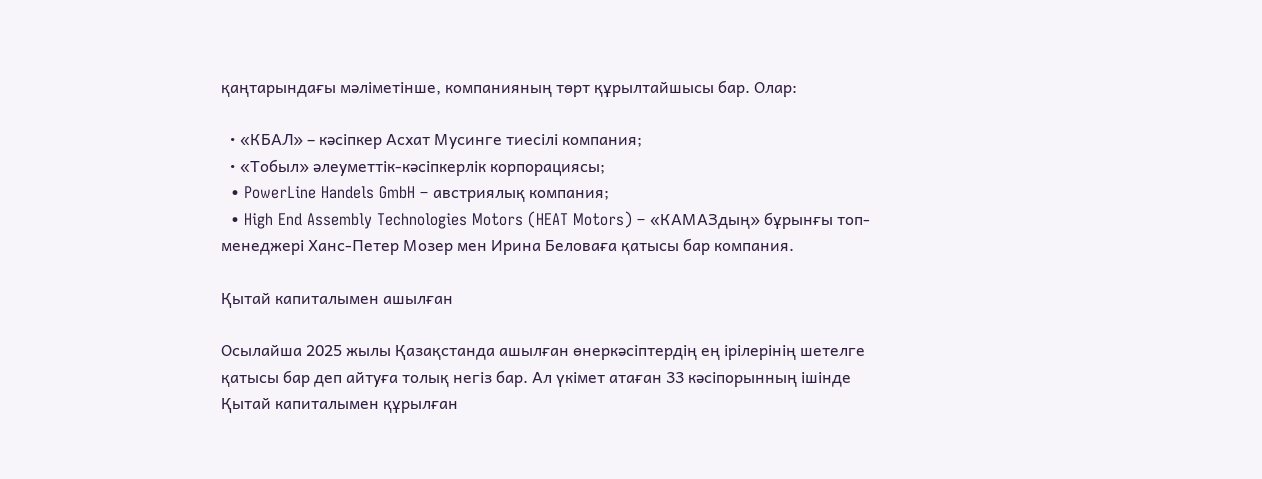қаңтарындағы мәліметінше, компанияның төрт құрылтайшысы бар. Олар:

  • «КБАЛ» – кәсіпкер Асхат Мусинге тиесілі компания;
  • «Тобыл» әлеуметтік-кәсіпкерлік корпорациясы;
  • PowerLine Handels GmbH – австриялық компания;
  • High End Assembly Technologies Motors (HEAT Motors) – «КАМАЗдың» бұрынғы топ-менеджері Ханс-Петер Мозер мен Ирина Беловаға қатысы бар компания.

Қытай капиталымен ашылған

Осылайша 2025 жылы Қазақстанда ашылған өнеркәсіптердің ең ірілерінің шетелге қатысы бар деп айтуға толық негіз бар. Ал үкімет атаған 33 кәсіпорынның ішінде Қытай капиталымен құрылған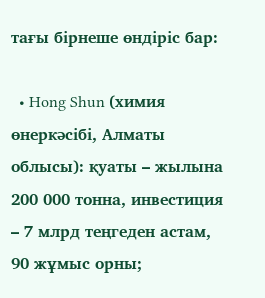тағы бірнеше өндіріс бар:

  • Hong Shun (химия өнеркәсібі, Алматы облысы): қуаты – жылына 200 000 тонна, инвестиция – 7 млрд теңгеден астам, 90 жұмыс орны;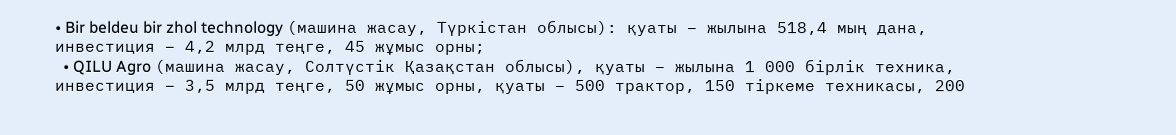• Bir beldeu bir zhol technology (машина жасау, Түркістан облысы): қуаты – жылына 518,4 мың дана, инвестиция – 4,2 млрд теңге, 45 жұмыс орны;
  • QILU Agro (машина жасау, Солтүстік Қазақстан облысы), қуаты – жылына 1 000 бірлік техника, инвестиция – 3,5 млрд теңге, 50 жұмыс орны, қуаты – 500 трактор, 150 тіркеме техникасы, 200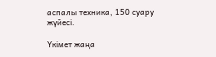аспалы техника, 150 суару жүйесі.

Үкімет жаңа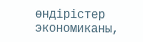өндірістер экономиканы,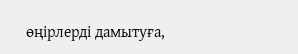өңірлерді дамытуға,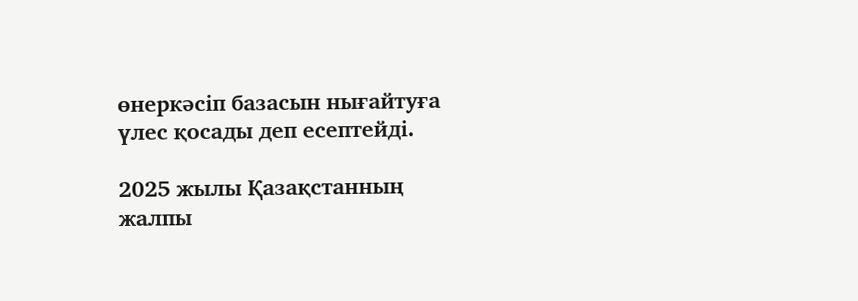өнеркәсіп базасын нығайтуға үлес қосады деп есептейді.

2025 жылы Қазақстанның жалпы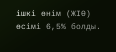ішкі өнім (ЖІӨ) өсімі 6,5% болды.